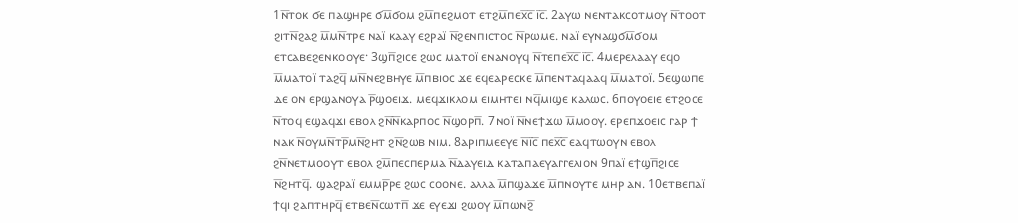1ⲛ̅ⲧⲟⲕ ϭⲉ ⲡⲁϣⲏⲣⲉ ϭⲙ̅ϭⲟⲙ ϩⲙ̅ⲡⲉϩⲙⲟⲧ ⲉⲧϩⲙ̅ⲡⲉⲭ̅ⲥ̅ ⲓ̅ⲥ̅. 2ⲁⲩⲱ ⲛⲉⲛⲧⲁⲕⲥⲟⲧⲙⲟⲩ ⲛ̅ⲧⲟⲟⲧ ϩⲓⲧⲛ̅ϩⲁϩ ⲙ̅ⲙⲛ̅ⲧⲣⲉ ⲛⲁⲓ̈ ⲕⲁⲁⲩ ⲉϩⲣⲁⲓ̈ ⲛ̅ϩⲉⲛⲡⲓⲥⲧⲟⲥ ⲛ̅ⲣⲱⲙⲉ. ⲛⲁⲓ̈ ⲉⲩⲛⲁϣϭⲙ̅ϭⲟⲙ ⲉⲧⲥⲁⲃⲉϩⲉⲛⲕⲟⲟⲩⲉ· 3ϣⲡ̅ϩⲓⲥⲉ ϩⲱⲥ ⲙⲁⲧⲟⲓ̈ ⲉⲛⲁⲛⲟⲩϥ ⲛ̅ⲧⲉⲡⲉⲭ̅ⲥ̅ ⲓ̅ⲥ̅. 4ⲙⲉⲣⲉⲗⲁⲁⲩ ⲉϥⲟ ⲙ̅ⲙⲁⲧⲟⲓ̈ ⲧⲁϩϥ̅ ⲙⲛ̅ⲛⲉϩⲃⲏⲩⲉ ⲙ̅ⲡⲃⲓⲟⲥ ϫⲉ ⲉϥⲉⲁⲣⲉⲥⲕⲉ ⲙ̅ⲡⲉⲛⲧⲁϥⲁⲁϥ ⲙ̅ⲙⲁⲧⲟⲓ̈. 5ⲉϣⲱⲡⲉ ⲇⲉ ⲟⲛ ⲉⲣϣⲁⲛⲟⲩⲁ ⲣ̅ϣⲟⲉⲓϫ. ⲙⲉϥϫⲓⲕⲗⲟⲙ ⲉⲓⲙⲏⲧⲉⲓ ⲛϥ̅ⲙⲓϣⲉ ⲕⲁⲗⲱⲥ. 6ⲡⲟⲩⲟⲉⲓⲉ ⲉⲧϩⲟⲥⲉ ⲛ̅ⲧⲟϥ ⲉϣⲁϥϫⲓ ⲉⲃⲟⲗ ϩⲛ̅ⲛ̅ⲕⲁⲣⲡⲟⲥ ⲛ̅ϣⲟⲣⲡ̅. 7ⲛⲟⲓ̈ ⲛ̅ⲛⲉϯϫⲱ ⲙ̅ⲙⲟⲟⲩ. ⲉⲣⲉⲡϫⲟⲉⲓⲥ ⲅⲁⲣ ϯ ⲛⲁⲕ ⲛ̅ⲟⲩⲙⲛ̅ⲧⲣ̅ⲙⲛ̅ϩⲏⲧ ϩⲛ̅ϩⲱⲃ ⲛⲓⲙ. 8ⲁⲣⲓⲡⲙⲉⲉⲩⲉ ⲛ̅ⲓ̅ⲥ̅ ⲡⲉⲭ̅ⲥ̅ ⲉⲁϥⲧⲱⲟⲩⲛ ⲉⲃⲟⲗ ϩⲛ̅ⲛⲉⲧⲙⲟⲟⲩⲧ ⲉⲃⲟⲗ ϩⲙ̅ⲡⲉⲥⲡⲉⲣⲙⲁ ⲛ̅ⲇⲁⲩⲉⲓⲇ ⲕⲁⲧⲁⲡⲁⲉⲩⲁⲅⲅⲉⲗⲓⲟⲛ 9ⲡⲁⲓ̈ ⲉϯϣⲡ̅ϩⲓⲥⲉ ⲛ̅ϩⲏⲧϥ̅. ϣⲁϩⲣⲁⲓ̈ ⲉⲙⲙⲣ̅ⲣⲉ ϩⲱⲥ ⲥⲟⲟⲛⲉ. ⲁⲗⲗⲁ ⲙ̅ⲡϣⲁϫⲉ ⲙ̅ⲡⲛⲟⲩⲧⲉ ⲙⲏⲣ ⲁⲛ. 10ⲉⲧⲃⲉⲡⲁⲓ̈ ϯϥⲓ ϩⲁⲡⲧⲏⲣϥ̅ ⲉⲧⲃⲉⲛ̅ⲥⲱⲧⲡ̅ ϫⲉ ⲉⲩⲉϫⲓ ϩⲱⲟⲩ ⲙ̅ⲡⲱⲛϩ̅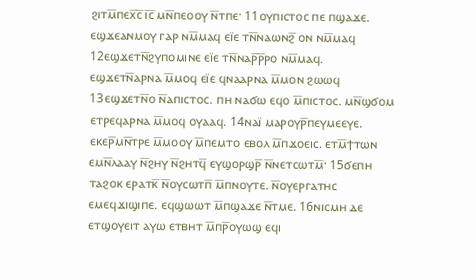ϩⲓⲧⲙ̅ⲡⲉⲭ̅ⲥ̅ ⲓ̅ⲥ̅ ⲙⲛ̅ⲡⲉⲟⲟⲩ ⲛ̅ⲧⲡⲉ· 11ⲟⲩⲡⲓⲥⲧⲟⲥ ⲡⲉ ⲡϣⲁϫⲉ. ⲉϣϫⲉⲁⲛⲙⲟⲩ ⲅⲁⲣ ⲛⲙ̅ⲙⲁϥ ⲉⲓ̈ⲉ ⲧⲛ̅ⲛⲁⲱⲛϩ̅ ⲟⲛ ⲛⲙ̅ⲙⲁϥ 12ⲉϣϫⲉⲧⲛ̅ϩⲩⲡⲟⲙⲓⲛⲉ ⲉⲓ̈ⲉ ⲧⲛ̅ⲛⲁⲣ̅ⲣ̅ⲣⲟ ⲛⲙ̅ⲙⲁϥ. ⲉϣϫⲉⲧⲛ̅ⲁⲣⲛⲁ ⲙ̅ⲙⲟϥ ⲉⲓ̈ⲉ ϥⲛⲁⲁⲣⲛⲁ ⲙ̅ⲙⲟⲛ ϩⲱⲱϥ 13ⲉϣϫⲉⲧⲛ̅ⲟ ⲛ̅ⲁⲡⲓⲥⲧⲟⲥ. ⲡⲏ ⲛⲁϭⲱ ⲉϥⲟ ⲙ̅ⲡⲓⲥⲧⲟⲥ. ⲙⲛ̅ϣϭⲟⲙ ⲉⲧⲣⲉϥⲁⲣⲛⲁ ⲙ̅ⲙⲟϥ ⲟⲩⲁⲁϥ. 14ⲛⲁⲓ̈ ⲙⲁⲣⲟⲩⲣ̅ⲡⲉⲩⲙⲉⲉⲩⲉ. ⲉⲕⲉⲣ̅ⲙⲛ̅ⲧⲣⲉ ⲙ̅ⲙⲟⲟⲩ ⲙ̅ⲡⲉⲙⲧⲟ ⲉⲃⲟⲗ ⲙ̅ⲡϫⲟⲉⲓⲥ. ⲉⲧⲙ̅ϯⲧⲱⲛ ⲉⲙⲛ̅ⲗⲁⲁⲩ ⲛ̅ϩⲏⲩ ⲛ̅ϩⲏⲧϥ̅ ⲉⲩϣⲟⲣϣⲣ̅ ⲛ̅ⲛⲉⲧⲥⲱⲧⲙ̅· 15ϭⲉⲡⲏ ⲧⲁϩⲟⲕ ⲉⲣⲁⲧⲕ̅ ⲛ̅ⲟⲩⲥⲱⲧⲡ̅ ⲙ̅ⲡⲛⲟⲩⲧⲉ. ⲛ̅ⲟⲩⲉⲣⲅⲁⲧⲏⲥ ⲉⲙⲉϥϫⲓϣⲓⲡⲉ. ⲉϥϣⲱⲱⲧ ⲙ̅ⲡϣⲁϫⲉ ⲛ̅ⲧⲙⲉ. 16ⲛⲓⲥⲙⲏ ⲇⲉ ⲉⲧϣⲟⲩⲉⲓⲧ ⲁⲩⲱ ⲉⲧⲃⲏⲧ ⲙ̅ⲡⲣ̅ⲟⲩⲱϣ ⲉϥⲓ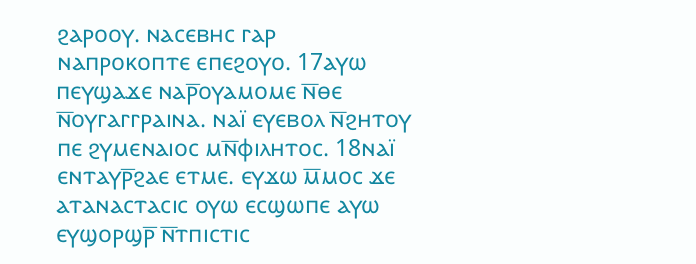ϩⲁⲣⲟⲟⲩ. ⲛⲁⲥⲉⲃⲏⲥ ⲅⲁⲣ ⲛⲁⲡⲣⲟⲕⲟⲡⲧⲉ ⲉⲡⲉϩⲟⲩⲟ. 17ⲁⲩⲱ ⲡⲉⲩϣⲁϫⲉ ⲛⲁⲣ̅ⲟⲩⲁⲙⲟⲙⲉ ⲛ̅ⲑⲉ ⲛ̅ⲟⲩⲅⲁⲅⲅⲣⲁⲓⲛⲁ. ⲛⲁⲓ̈ ⲉⲩⲉⲃⲟⲗ ⲛ̅ϩⲏⲧⲟⲩ ⲡⲉ ϩⲩⲙⲉⲛⲁⲓⲟⲥ ⲙⲛ̅ⲫⲓⲗⲏⲧⲟⲥ. 18ⲛⲁⲓ̈ ⲉⲛⲧⲁⲩⲣ̅ϩⲁⲉ ⲉⲧⲙⲉ. ⲉⲩϫⲱ ⲙ̅ⲙⲟⲥ ϫⲉ ⲁⲧⲁⲛⲁⲥⲧⲁⲥⲓⲥ ⲟⲩⲱ ⲉⲥϣⲱⲡⲉ ⲁⲩⲱ ⲉⲩϣⲟⲣϣⲣ̅ ⲛ̅ⲧⲡⲓⲥⲧⲓⲥ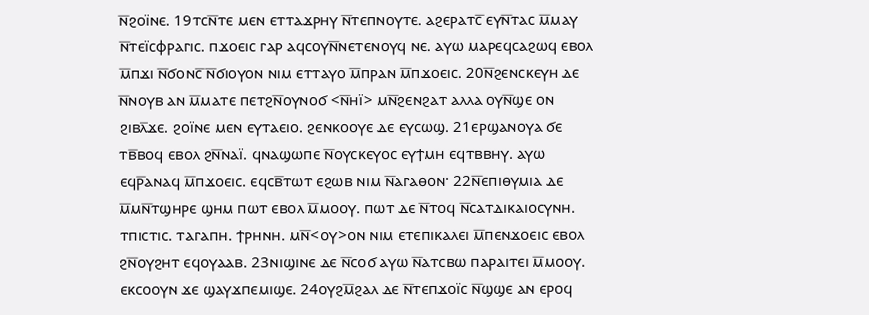ⲛ̅ϩⲟⲓ̈ⲛⲉ. 19ⲧⲥⲛ̅ⲧⲉ ⲙⲉⲛ ⲉⲧⲧⲁϫⲣⲏⲩ ⲛ̅ⲧⲉⲡⲛⲟⲩⲧⲉ. ⲁϩⲉⲣⲁⲧⲥ̅ ⲉⲩⲛ̅ⲧⲁⲥ ⲙ̅ⲙⲁⲩ ⲛ̅ⲧⲉⲓ̈ⲥⲫⲣⲁⲅⲓⲥ. ⲡϫⲟⲉⲓⲥ ⲅⲁⲣ ⲁϥⲥⲟⲩⲛ̅ⲛⲉⲧⲉⲛⲟⲩϥ ⲛⲉ. ⲁⲩⲱ ⲙⲁⲣⲉϥⲥⲁϩⲱϥ ⲉⲃⲟⲗ ⲙ̅ⲡϫⲓ ⲛ̅ϭⲟⲛⲥ̅ ⲛ̅ϭⲓⲟⲩⲟⲛ ⲛⲓⲙ ⲉⲧⲧⲁⲩⲟ ⲙ̅ⲡⲣⲁⲛ ⲙ̅ⲡϫⲟⲉⲓⲥ. 20ⲛ̅ϩⲉⲛⲥⲕⲉⲩⲏ ⲇⲉ ⲛ̅ⲛⲟⲩⲃ ⲁⲛ ⲙ̅ⲙⲁⲧⲉ ⲡⲉⲧϩⲛ̅ⲟⲩⲛⲟϭ <ⲛ̅ⲏⲓ̈> ⲙⲛ̅ϩⲉⲛϩⲁⲧ ⲁⲗⲗⲁ ⲟⲩⲛ̅ϣⲉ ⲟⲛ ϩⲓⲃⲗ̅ϫⲉ. ϩⲟⲓ̈ⲛⲉ ⲙⲉⲛ ⲉⲩⲧⲁⲉⲓⲟ. ϩⲉⲛⲕⲟⲟⲩⲉ ⲇⲉ ⲉⲩⲥⲱϣ. 21ⲉⲣϣⲁⲛⲟⲩⲁ ϭⲉ ⲧⲃ̅ⲃⲟϥ ⲉⲃⲟⲗ ϩⲛ̅ⲛⲁⲓ̈. ϥⲛⲁϣⲱⲡⲉ ⲛ̅ⲟⲩⲥⲕⲉⲩⲟⲥ ⲉⲩϯⲙⲏ ⲉϥⲧⲃⲃⲏⲩ. ⲁⲩⲱ ⲉϥⲣ̅ⲁⲛⲁϥ ⲙ̅ⲡϫⲟⲉⲓⲥ. ⲉϥⲥⲃ̅ⲧⲱⲧ ⲉϩⲱⲃ ⲛⲓⲙ ⲛ̅ⲁⲅⲁⲑⲟⲛ· 22ⲛ̅ⲉⲡⲓⲑⲩⲙⲓⲁ ⲇⲉ ⲙ̅ⲙⲛ̅ⲧϣⲏⲣⲉ ϣⲏⲙ ⲡⲱⲧ ⲉⲃⲟⲗ ⲙ̅ⲙⲟⲟⲩ. ⲡⲱⲧ ⲇⲉ ⲛ̅ⲧⲟϥ ⲛ̅ⲥⲁⲧⲇⲓⲕⲁⲓⲟⲥⲩⲛⲏ. ⲧⲡⲓⲥⲧⲓⲥ. ⲧⲁⲅⲁⲡⲏ. ϯⲣⲏⲛⲏ. ⲙⲛ̅<ⲟⲩ>ⲟⲛ ⲛⲓⲙ ⲉⲧⲉⲡⲓⲕⲁⲗⲉⲓ ⲙ̅ⲡⲉⲛϫⲟⲉⲓⲥ ⲉⲃⲟⲗ ϩⲛ̅ⲟⲩϩⲏⲧ ⲉϥⲟⲩⲁⲁⲃ. 23ⲛⲓϣⲓⲛⲉ ⲇⲉ ⲛ̅ⲥⲟϭ ⲁⲩⲱ ⲛ̅ⲁⲧⲥⲃⲱ ⲡⲁⲣⲁⲓⲧⲉⲓ ⲙ̅ⲙⲟⲟⲩ. ⲉⲕⲥⲟⲟⲩⲛ ϫⲉ ϣⲁⲩϫⲡⲉⲙⲓϣⲉ. 24ⲟⲩϩⲙ̅ϩⲁⲗ ⲇⲉ ⲛ̅ⲧⲉⲡϫⲟⲓ̈ⲥ ⲛ̅ϣϣⲉ ⲁⲛ ⲉⲣⲟϥ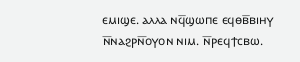ⲉⲙⲓϣⲉ. ⲁⲗⲗⲁ ⲛϥ̅ϣⲱⲡⲉ ⲉϥⲑⲃ̅ⲃⲓⲏⲩ ⲛ̅ⲛⲁϩⲣⲛ̅ⲟⲩⲟⲛ ⲛⲓⲙ. ⲛ̅ⲣⲉϥϯⲥⲃⲱ.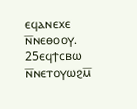ⲉϥⲁⲛⲉⲭⲉ ⲛ̅ⲛⲉⲑⲟⲟⲩ. 25ⲉϥϯⲥⲃⲱ ⲛ̅ⲛⲉⲧⲟⲩⲱϩⲙ̅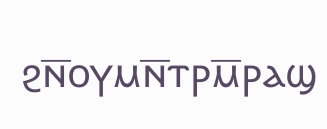ϩⲛ̅ⲟⲩⲙⲛ̅ⲧⲣⲙ̅ⲣⲁϣ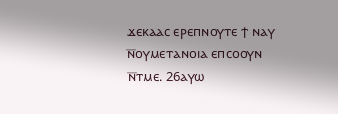ϫⲉⲕⲁⲁⲥ ⲉⲣⲉⲡⲛⲟⲩⲧⲉ ϯ ⲛⲁⲩ ⲛ̅ⲟⲩⲙⲉⲧⲁⲛⲟⲓⲁ ⲉⲡⲥⲟⲟⲩⲛ ⲛ̅ⲧⲙⲉ. 26ⲁⲩⲱ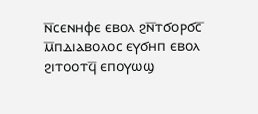ⲛ̅ⲥⲉⲛⲏⲫⲉ ⲉⲃⲟⲗ ϩⲛ̅ⲧϭⲟⲣϭⲥ̅ ⲙ̅ⲡⲇⲓⲁⲃⲟⲗⲟⲥ ⲉⲩϭⲏⲡ ⲉⲃⲟⲗ ϩⲓⲧⲟⲟⲧϥ̅ ⲉⲡⲟⲩⲱϣ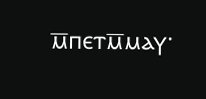ⲙ̅ⲡⲉⲧⲙ̅ⲙⲁⲩ·